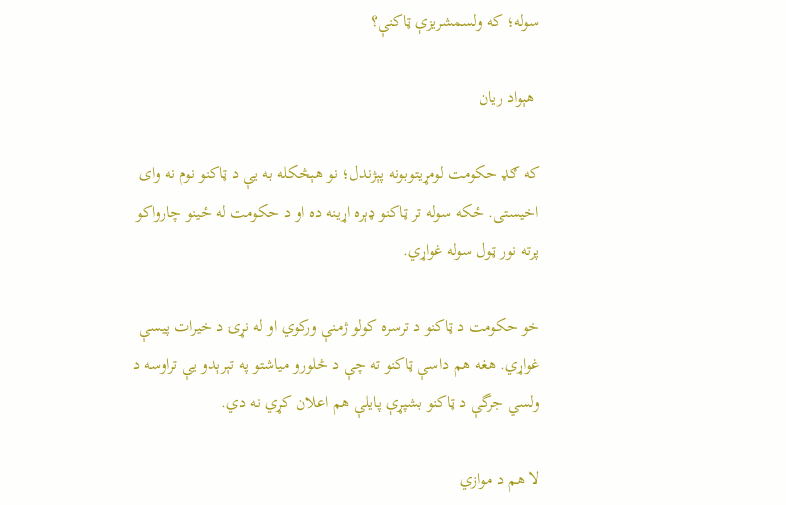سوله؛ که ولسمشریزې ټاکنې؟

 هېواد ریان

که ګډ حکومت لومړیتوبونه پېژندل؛ نو هېڅکله به یې د ټاکنو نوم نه وای اخیستی. ځکه سوله تر ټاکنو ډېره اړینه ده او د حکومت له ځینو چارواکو پرته نور ټول سوله غواړي.

خو حکومت د ټاکنو د ترسره کولو ژمنې ورکوي او له نړۍ د خیرات پیسې غواړي. هغه هم داسې ټاکنو ته چې د څلورو میاشتو په تېرېدو یې تراوسه د ولسي جرگې د ټاکنو بشپړې پایلې هم اعلان کړي نه دي.

لا هم د موازي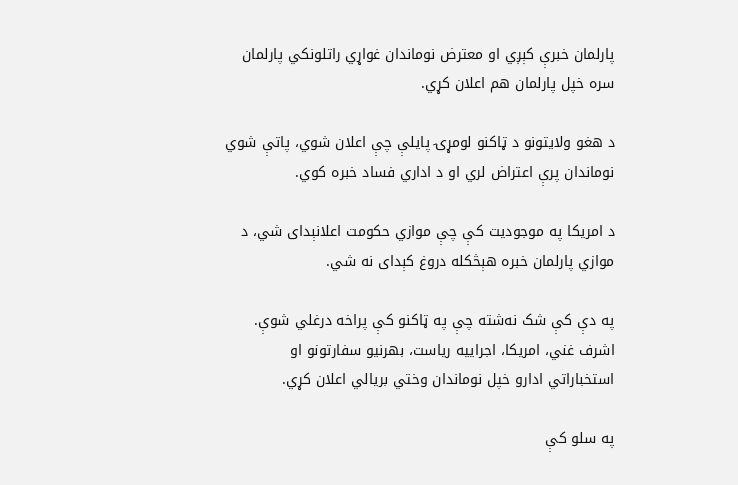پارلمان خبرې کېږي او معترض نوماندان غواړي راتلونکي پارلمان سره خپل پارلمان هم اعلان کړي.

د هغو ولایتونو د ټاکنو لومړۍ پایلې چې اعلان شوي، پاتې شوي نوماندان پرې اعتراض لري او د اداري فساد خبره کوي.

د امریکا په موجودیت کې چې موازي حکومت اعلانېدای شي، د موازي پارلمان خبره هېڅکله دروغ کېدای نه شي.

په دې کې شک نه‌شته چې په ټاکنو کې پراخه درغلي شوې. اشرف غني، امریکا، اجراییه ریاست، بهرنیو سفارتونو او استخباراتي ادارو خپل نوماندان وختي بریالي اعلان کړي.

په سلو کې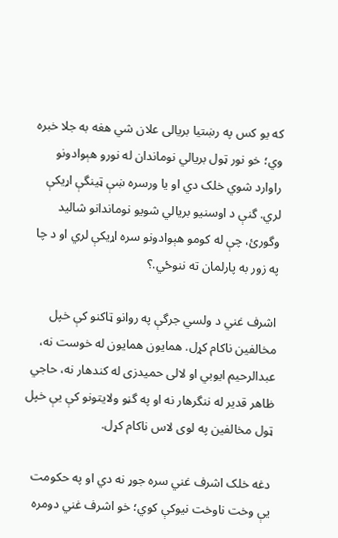که یو کس په رښتیا بریالی علان شي هغه به جلا خبره وي؛ خو نور ټول بریالي نوماندان له نورو هېوادونو راوارد شوي خلک دي او یا ورسره ښې ټینگې اړیکې لري. گنې د اوسنیو بریالي شویو نوماندانو شالید وگورئ، چې له کومو هېوادونو سره اړیکې لري او د چا په زور به پارلمان ته ننوځي.؟

اشرف غني د ولسي جرگې په روانو ټاکنو کې خپل مخالفین ناکام کړل. همایون همایون له خوست نه، عبدالرحیم ایوبي او لالی حمیدزی له کندهار نه، حاجي ظاهر قدیر له ننگرهار نه او په گڼو ولایتونو کې یې خپل ټول مخالفین په لوی لاس ناکام کړل.

دغه خلک اشرف غني سره جوړ نه دي او په حکومت یې وخت ناوخت نیوکې کوي؛ خو اشرف غني دومره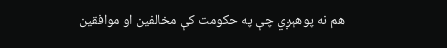هم نه پوهېږي چې په حکومت کې مخالفین او موافقین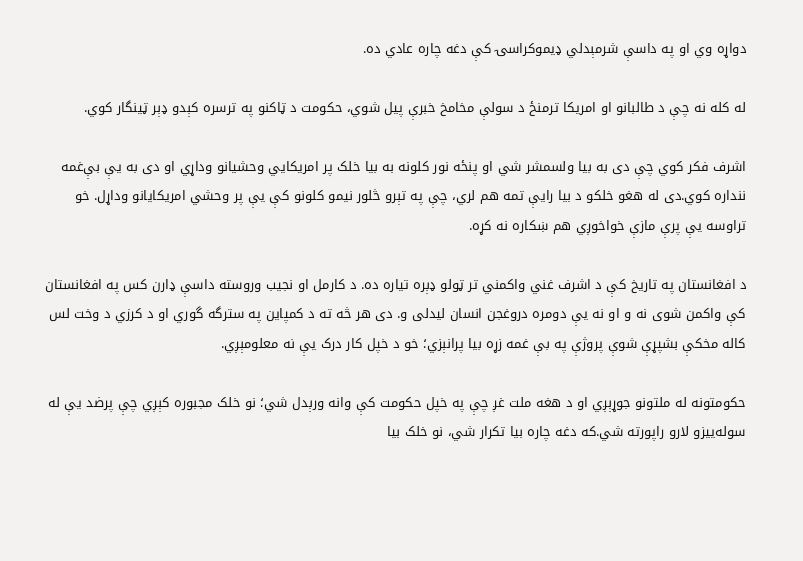دواړه وي او په داسې شرمېدلي ډیموکراسۍ کې دغه چاره عادي ده.

له کله نه چې د طالبانو او امریکا ترمنځ د سولې مخامخ خبرې پیل شوي، حکومت د ټاکنو په ترسره کېدو ډېر ټینگار کوي.

اشرف فکر کوي چې دی به بیا ولسمشر شي او پنځه نور کلونه به بیا خلک پر امریکايي وحشیانو وداړي او دی به یې بې‌غمه ننداره کوي.دی له هغو خلکو د بیا رایې تمه هم لري، چې په تېرو څلور نیمو کلونو کې یې پر وحشي امریکایانو وداړل. خو تراوسه یې پرې مازې خواخوږي هم ښکاره نه کړه.

د افغانستان په تاریخ کې د اشرف غني واکمني تر ټولو ډېره تیاره ده. د کارمل او نجیب وروسته داسې ډارن کس په افغانستان کې واکمن شوی نه و او نه یې دومره دروغجن انسان لیدلی و. دی هر څه ته د کمپاین په سترگه گوري او د کرزي د وخت لس کاله مخکې بشپړې شوې پروژې په بې غمه زړه بیا پرانېزي؛ خو د خپل کار درک یې نه معلومېږي.

حکومتونه له ملتونو جوړېږي او د هغه ملت غږ چې په خپل حکومت کې وانه ورېدل شي؛ نو خلک مجبوره کېږي چې پرضد یې له سوله‌ییزو لارو راپورته شي.که دغه چاره بیا تکرار شي، نو خلک بیا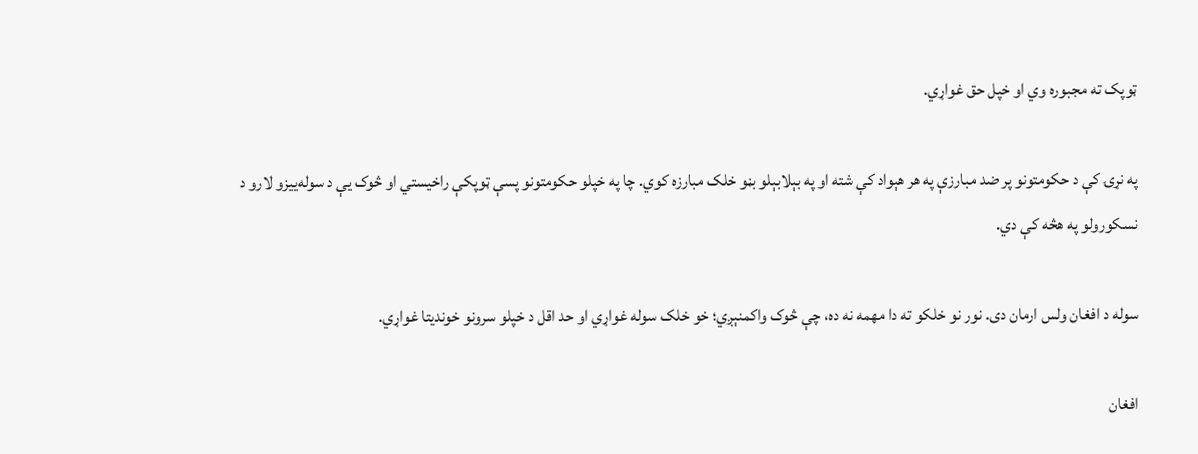ټوپک ته مجبوره وي او خپل حق غواړي.

په نړۍ کې د حکومتونو پر ضد مبارزې په هر هېواد کې شته او په بېلابېلو بڼو خلک مبارزه کوي. چا په خپلو حکومتونو پسې ټوپکې راخیستي او څوک یې د سوله‌ییزو لارو د نسکورولو په هڅه کې دي.

سوله د افغان ولس ارمان دی. نور نو خلکو ته دا مهمه نه ده، چې څوک واکمنېږي؛ خو خلک سوله غواړي او حد اقل د خپلو سرونو خوندیتا غواړي.

افغان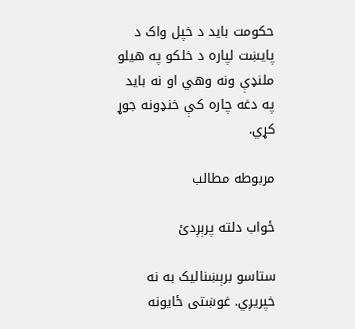حکومت باید د خپل واک د پایښت لپاره د خلکو په هیلو ملنډې ونه وهي او نه باید په دغه چاره کې خنډونه جوړ کړي.

مربوطه مطالب

ځواب دلته پرېږدئ

ستاسو برېښناليک به نه خپريږي. غوښتى ځایونه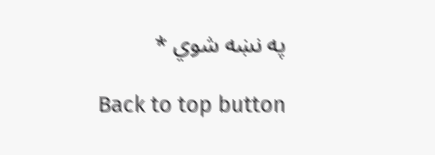په نښه شوي *

Back to top button